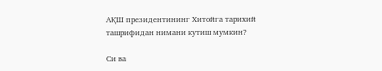АҚШ президентининг Хитойга тарихий ташрифидан нимани кутиш мумкин?

Си ва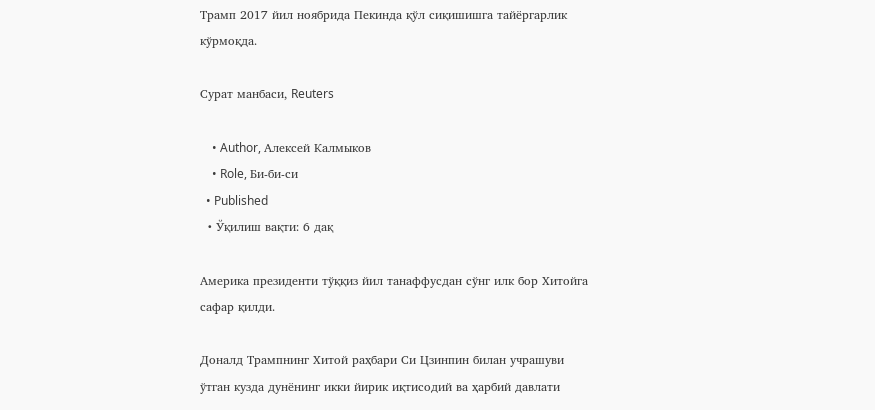Трамп 2017 йил ноябрида Пекинда қўл сиқишишга тайёргарлик кўрмоқда.

Сурат манбаси, Reuters

    • Author, Алексей Калмыков
    • Role, Би-би-си
  • Published
  • Ўқилиш вақти: 6 дақ

Америка президенти тўққиз йил танаффусдан сўнг илк бор Хитойга сафар қилди.

Доналд Трампнинг Хитой раҳбари Си Цзинпин билан учрашуви ўтган кузда дунёнинг икки йирик иқтисодий ва ҳарбий давлати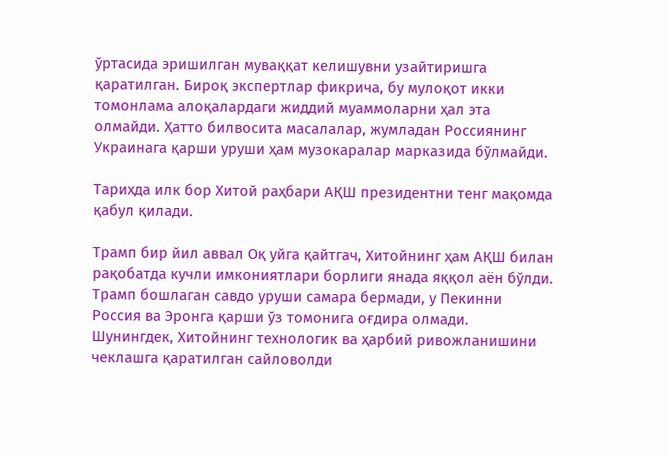ўртасида эришилган муваққат келишувни узайтиришга қаратилган. Бироқ экспертлар фикрича, бу мулоқот икки томонлама алоқалардаги жиддий муаммоларни ҳал эта олмайди. Ҳатто билвосита масалалар, жумладан Россиянинг Украинага қарши уруши ҳам музокаралар марказида бўлмайди.

Тарихда илк бор Хитой раҳбари АҚШ президентни тенг мақомда қабул қилади.

Трамп бир йил аввал Оқ уйга қайтгач, Хитойнинг ҳам АҚШ билан рақобатда кучли имкониятлари борлиги янада яққол аён бўлди. Трамп бошлаган савдо уруши самара бермади, у Пекинни Россия ва Эронга қарши ўз томонига оғдира олмади. Шунингдек, Хитойнинг технологик ва ҳарбий ривожланишини чеклашга қаратилган сайловолди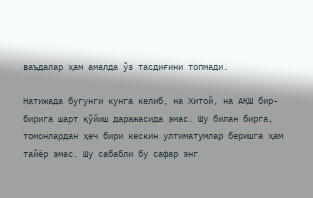ваъдалар ҳам амалда ўз тасдиғини топмади.

Натижада бугунги кунга келиб, на Хитой, на АҚШ бир-бирига шарт қўйиш даражасида эмас. Шу билан бирга, томонлардан ҳеч бири кескин ултиматумлар беришга ҳам тайёр эмас. Шу сабабли бу сафар энг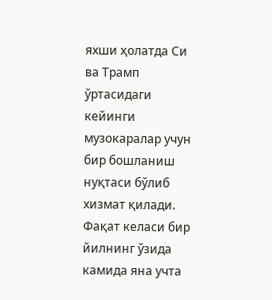яхши ҳолатда Си ва Трамп ўртасидаги кейинги музокаралар учун бир бошланиш нуқтаси бўлиб хизмат қилади. Фақат келаси бир йилнинг ўзида камида яна учта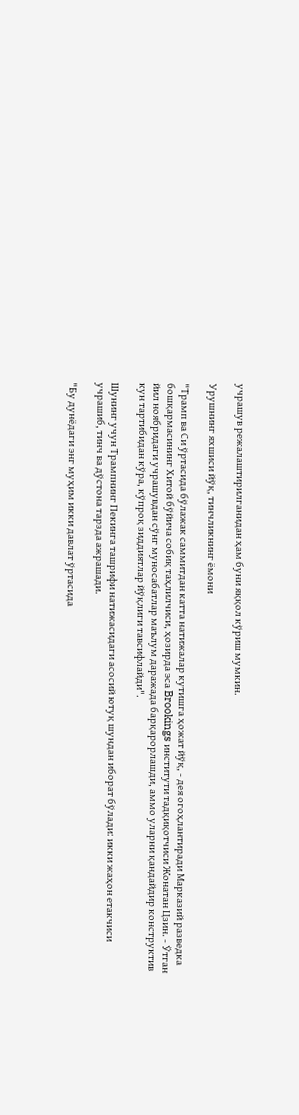учрашув режалаштирилганидан ҳам буни яққол кўриш мумкин.

Урушнинг яхшиси йўқ, тинчликнинг ёмони

"Трамп ва Си ўртасида бўлажак саммитдан катта натижалар кутишга ҳожат йўқ, - дея огоҳлантиради Марказий разведка бошқармасининг Хитой бўйича собиқ таҳлилчиси, ҳозирда эса Brookings институти тадқиқотчиси Жонатан Цзин. - Ўтган йил ноябридаги учрашувдан сўнг муносабатлар маълум даражада барқарорлашди, аммо уларни қандайдир конструктив кун тартибидан кўра, кўпроқ зиддиятлар йўқлиги тавсифлайди".

Шунинг учун Трампнинг Пекинга ташрифи натижасидаги асосий ютуқ шундан иборат бўлади: икки жаҳон етакчиси учрашиб, тинч ва дўстона тарзда ажрашади.

"Бу дунёдаги энг муҳим икки давлат ўртасида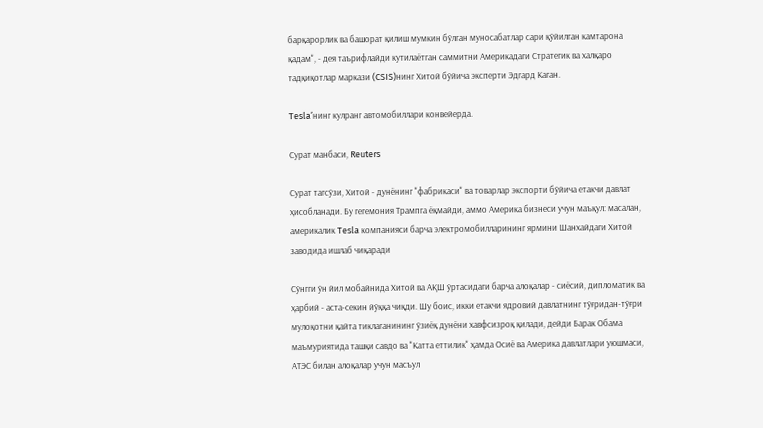барқарорлик ва башорат қилиш мумкин бўлган муносабатлар сари қўйилган камтарона қадам", - дея таърифлайди кутилаётган саммитни Америкадаги Стратегик ва халқаро тадқиқотлар маркази (CSIS)нинг Хитой бўйича эксперти Эдгард Каган.

Tesla’нинг кулранг автомобиллари конвейерда.

Сурат манбаси, Reuters

Сурат тагсўзи, Хитой - дунёнинг "фабрикаси" ва товарлар экспорти бўйича етакчи давлат ҳисобланади. Бу гегемония Трампга ёқмайди, аммо Америка бизнеси учун маъқул: масалан, америкалик Tesla компанияси барча электромобилларининг ярмини Шанхайдаги Хитой заводида ишлаб чиқаради

Сўнгги ўн йил мобайнида Хитой ва АҚШ ўртасидаги барча алоқалар - сиёсий, дипломатик ва ҳарбий - аста-секин йўққа чиқди. Шу боис, икки етакчи ядровий давлатнинг тўғридан-тўғри мулоқотни қайта тиклаганининг ўзиёқ дунёни хавфсизроқ қилади, дейди Барак Обама маъмуриятида ташқи савдо ва "Катта еттилик" ҳамда Осиё ва Америка давлатлари уюшмаси, АТЭС билан алоқалар учун масъул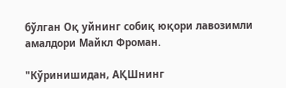бўлган Оқ уйнинг собиқ юқори лавозимли амалдори Майкл Фроман.

"Кўринишидан, АҚШнинг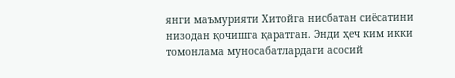янги маъмурияти Хитойга нисбатан сиёсатини низодан қочишга қаратган. Энди ҳеч ким икки томонлама муносабатлардаги асосий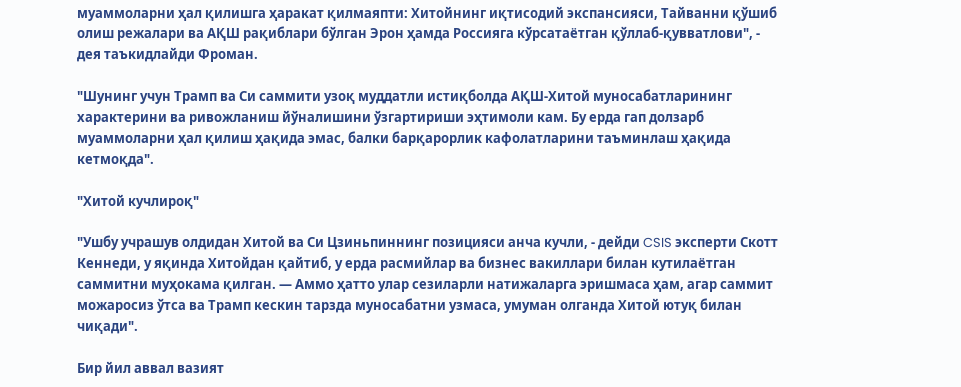муаммоларни ҳал қилишга ҳаракат қилмаяпти: Хитойнинг иқтисодий экспансияси, Тайванни қўшиб олиш режалари ва АҚШ рақиблари бўлган Эрон ҳамда Россияга кўрсатаётган қўллаб-қувватлови", - дея таъкидлайди Фроман.

"Шунинг учун Трамп ва Си саммити узоқ муддатли истиқболда АҚШ-Хитой муносабатларининг характерини ва ривожланиш йўналишини ўзгартириши эҳтимоли кам. Бу ерда гап долзарб муаммоларни ҳал қилиш ҳақида эмас, балки барқарорлик кафолатларини таъминлаш ҳақида кетмоқда".

"Хитой кучлироқ"

"Ушбу учрашув олдидан Хитой ва Си Цзиньпиннинг позицияси анча кучли, - дейди CSIS эксперти Скотт Кеннеди, у яқинда Хитойдан қайтиб, у ерда расмийлар ва бизнес вакиллари билан кутилаётган саммитни муҳокама қилган. — Аммо ҳатто улар сезиларли натижаларга эришмаса ҳам, агар саммит можаросиз ўтса ва Трамп кескин тарзда муносабатни узмаса, умуман олганда Хитой ютуқ билан чиқади".

Бир йил аввал вазият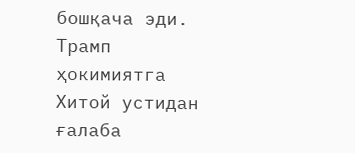бошқача эди. Трамп ҳокимиятга Хитой устидан ғалаба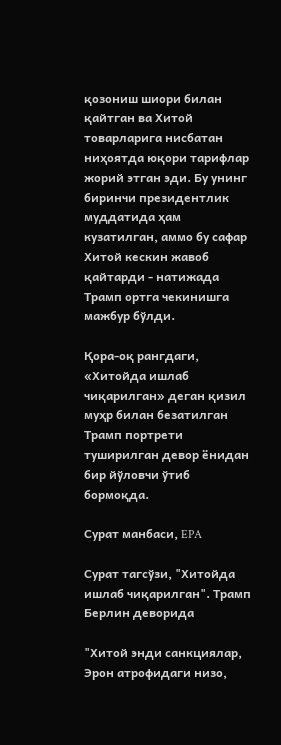қозониш шиори билан қайтган ва Хитой товарларига нисбатан ниҳоятда юқори тарифлар жорий этган эди. Бу унинг биринчи президентлик муддатида ҳам кузатилган, аммо бу сафар Хитой кескин жавоб қайтарди - натижада Трамп ортга чекинишга мажбур бўлди.

Қора-оқ рангдаги, «Хитойда ишлаб чиқарилган» деган қизил муҳр билан безатилган Трамп портрети туширилган девор ёнидан бир йўловчи ўтиб бормоқда.

Сурат манбаси, EPA

Сурат тагсўзи, "Хитойда ишлаб чиқарилган". Трамп Берлин деворида

"Хитой энди санкциялар, Эрон атрофидаги низо,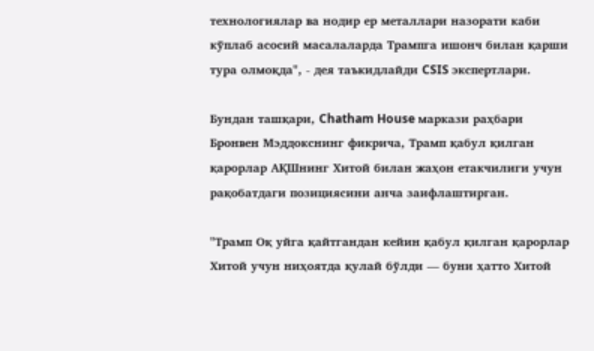технологиялар ва нодир ер металлари назорати каби кўплаб асосий масалаларда Трампга ишонч билан қарши тура олмоқда", - дея таъкидлайди CSIS экспертлари.

Бундан ташқари, Chatham House маркази раҳбари Бронвен Мэддокснинг фикрича, Трамп қабул қилган қарорлар АҚШнинг Хитой билан жаҳон етакчилиги учун рақобатдаги позициясини анча заифлаштирган.

"Трамп Оқ уйга қайтгандан кейин қабул қилган қарорлар Хитой учун ниҳоятда қулай бўлди — буни ҳатто Хитой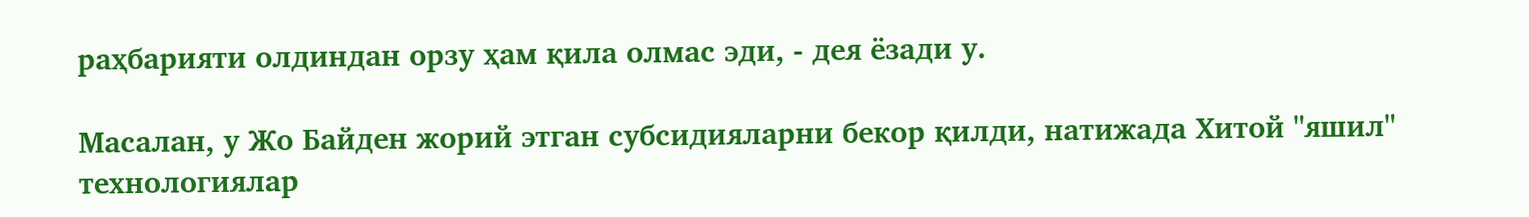раҳбарияти олдиндан орзу ҳам қила олмас эди, - дея ёзади у.

Масалан, у Жо Байден жорий этган субсидияларни бекор қилди, натижада Хитой "яшил" технологиялар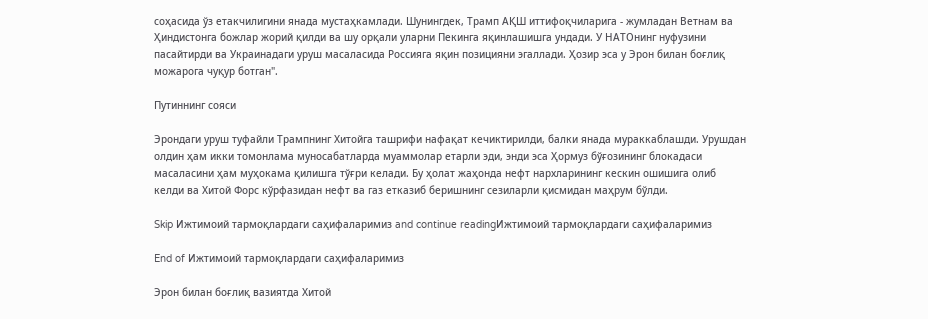соҳасида ўз етакчилигини янада мустаҳкамлади. Шунингдек, Трамп АҚШ иттифоқчиларига - жумладан Ветнам ва Ҳиндистонга божлар жорий қилди ва шу орқали уларни Пекинга яқинлашишга ундади. У НАТОнинг нуфузини пасайтирди ва Украинадаги уруш масаласида Россияга яқин позицияни эгаллади. Ҳозир эса у Эрон билан боғлиқ можарога чуқур ботган".

Путиннинг сояси

Эрондаги уруш туфайли Трампнинг Хитойга ташрифи нафақат кечиктирилди, балки янада мураккаблашди. Урушдан олдин ҳам икки томонлама муносабатларда муаммолар етарли эди, энди эса Ҳормуз бўғозининг блокадаси масаласини ҳам муҳокама қилишга тўғри келади. Бу ҳолат жаҳонда нефт нархларининг кескин ошишига олиб келди ва Хитой Форс кўрфазидан нефт ва газ етказиб беришнинг сезиларли қисмидан маҳрум бўлди.

Skip Ижтимоий тармоқлардаги саҳифаларимиз and continue readingИжтимоий тармоқлардаги саҳифаларимиз

End of Ижтимоий тармоқлардаги саҳифаларимиз

Эрон билан боғлиқ вазиятда Хитой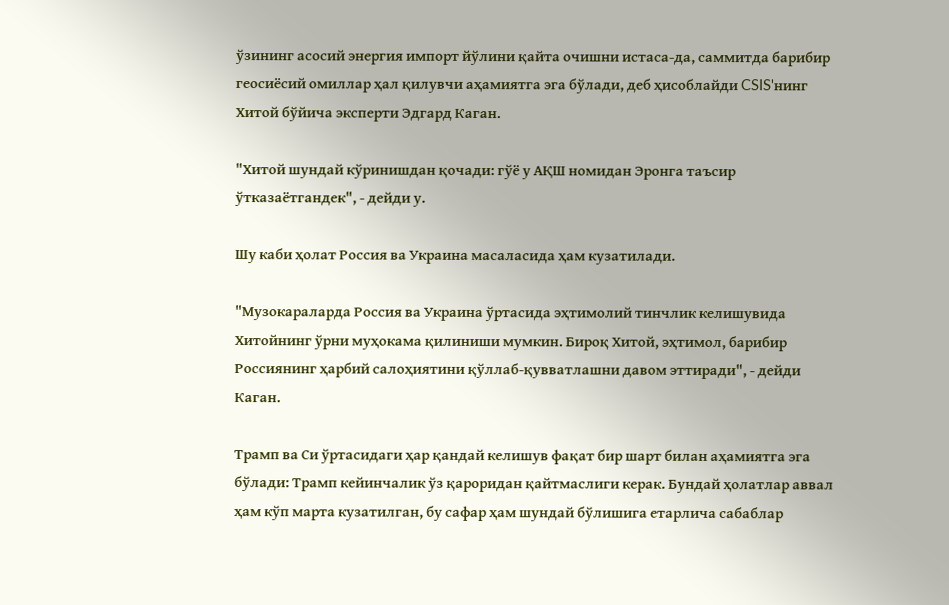ўзининг асосий энергия импорт йўлини қайта очишни истаса-да, саммитда барибир геосиёсий омиллар ҳал қилувчи аҳамиятга эга бўлади, деб ҳисоблайди CSIS'нинг Хитой бўйича эксперти Эдгард Каган.

"Хитой шундай кўринишдан қочади: гўё у АҚШ номидан Эронга таъсир ўтказаётгандек", - дейди у.

Шу каби ҳолат Россия ва Украина масаласида ҳам кузатилади.

"Музокараларда Россия ва Украина ўртасида эҳтимолий тинчлик келишувида Хитойнинг ўрни муҳокама қилиниши мумкин. Бироқ Хитой, эҳтимол, барибир Россиянинг ҳарбий салоҳиятини қўллаб-қувватлашни давом эттиради", - дейди Каган.

Трамп ва Си ўртасидаги ҳар қандай келишув фақат бир шарт билан аҳамиятга эга бўлади: Трамп кейинчалик ўз қароридан қайтмаслиги керак. Бундай ҳолатлар аввал ҳам кўп марта кузатилган, бу сафар ҳам шундай бўлишига етарлича сабаблар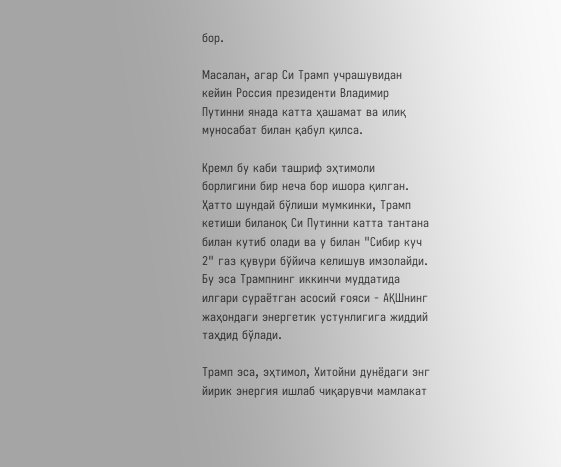бор.

Масалан, агар Си Трамп учрашувидан кейин Россия президенти Владимир Путинни янада катта ҳашамат ва илиқ муносабат билан қабул қилса.

Кремл бу каби ташриф эҳтимоли борлигини бир неча бор ишора қилган. Ҳатто шундай бўлиши мумкинки, Трамп кетиши биланоқ Си Путинни катта тантана билан кутиб олади ва у билан "Сибир куч 2" газ қувури бўйича келишув имзолайди. Бу эса Трампнинг иккинчи муддатида илгари сураётган асосий ғояси - АҚШнинг жаҳондаги энергетик устунлигига жиддий таҳдид бўлади.

Трамп эса, эҳтимол, Хитойни дунёдаги энг йирик энергия ишлаб чиқарувчи мамлакат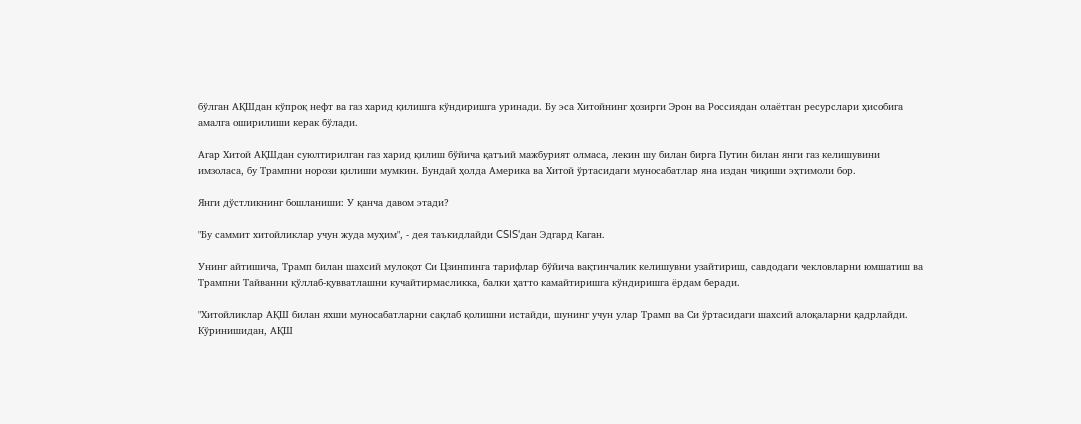бўлган АҚШдан кўпроқ нефт ва газ харид қилишга кўндиришга уринади. Бу эса Хитойнинг ҳозирги Эрон ва Россиядан олаётган ресурслари ҳисобига амалга оширилиши керак бўлади.

Агар Хитой АҚШдан суюлтирилган газ харид қилиш бўйича қатъий мажбурият олмаса, лекин шу билан бирга Путин билан янги газ келишувини имзоласа, бу Трампни норози қилиши мумкин. Бундай ҳолда Америка ва Хитой ўртасидаги муносабатлар яна издан чиқиши эҳтимоли бор.

Янги дўстликнинг бошланиши: У қанча давом этади?

"Бу саммит хитойликлар учун жуда муҳим", - дея таъкидлайди CSIS'дан Эдгард Каган.

Унинг айтишича, Трамп билан шахсий мулоқот Си Цзинпинга тарифлар бўйича вақтинчалик келишувни узайтириш, савдодаги чекловларни юмшатиш ва Трампни Тайванни қўллаб-қувватлашни кучайтирмасликка, балки ҳатто камайтиришга кўндиришга ёрдам беради.

"Хитойликлар АҚШ билан яхши муносабатларни сақлаб қолишни истайди, шунинг учун улар Трамп ва Си ўртасидаги шахсий алоқаларни қадрлайди. Кўринишидан, АҚШ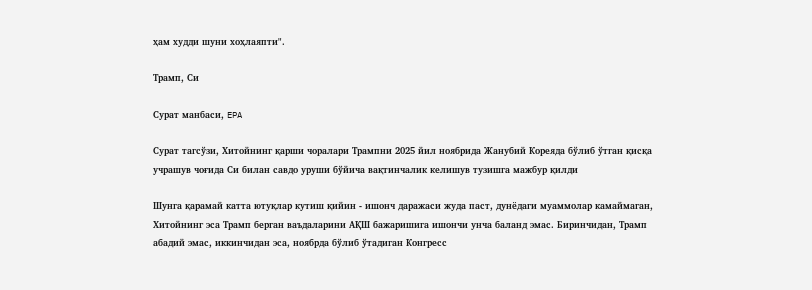ҳам худди шуни хоҳлаяпти".

Трамп, Си

Сурат манбаси, EPA

Сурат тагсўзи, Хитойнинг қарши чоралари Трампни 2025 йил ноябрида Жанубий Кореяда бўлиб ўтган қисқа учрашув чоғида Си билан савдо уруши бўйича вақтинчалик келишув тузишга мажбур қилди

Шунга қарамай катта ютуқлар кутиш қийин - ишонч даражаси жуда паст, дунёдаги муаммолар камаймаган, Хитойнинг эса Трамп берган ваъдаларини АҚШ бажаришига ишончи унча баланд эмас. Биринчидан, Трамп абадий эмас, иккинчидан эса, ноябрда бўлиб ўтадиган Конгресс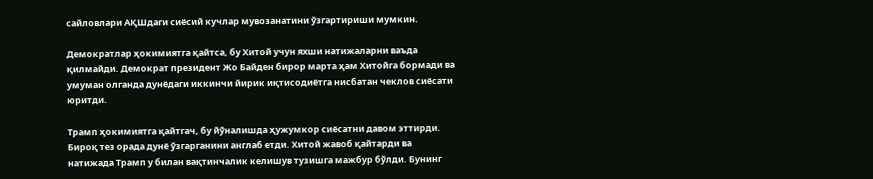сайловлари АҚШдаги сиёсий кучлар мувозанатини ўзгартириши мумкин.

Демократлар ҳокимиятга қайтса, бу Хитой учун яхши натижаларни ваъда қилмайди. Демократ президент Жо Байден бирор марта ҳам Хитойга бормади ва умуман олганда дунёдаги иккинчи йирик иқтисодиётга нисбатан чеклов сиёсати юритди.

Трамп ҳокимиятга қайтгач, бу йўналишда ҳужумкор сиёсатни давом эттирди. Бироқ тез орада дунё ўзгарганини англаб етди. Хитой жавоб қайтарди ва натижада Трамп у билан вақтинчалик келишув тузишга мажбур бўлди. Бунинг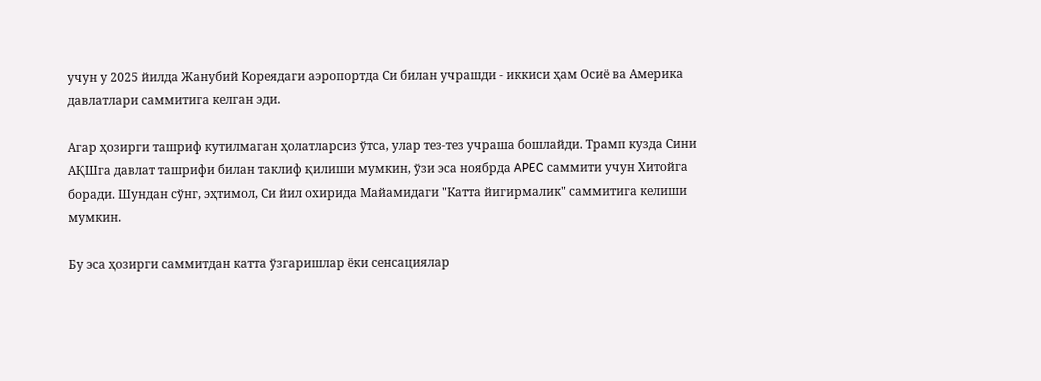учун у 2025 йилда Жанубий Кореядаги аэропортда Си билан учрашди - иккиси ҳам Осиё ва Америка давлатлари саммитига келган эди.

Агар ҳозирги ташриф кутилмаган ҳолатларсиз ўтса, улар тез-тез учраша бошлайди. Трамп кузда Сини АҚШга давлат ташрифи билан таклиф қилиши мумкин, ўзи эса ноябрда APEC саммити учун Хитойга боради. Шундан сўнг, эҳтимол, Си йил охирида Майамидaги "Катта йигирмалик" саммитига келиши мумкин.

Бу эса ҳозирги саммитдан катта ўзгаришлар ёки сенсациялар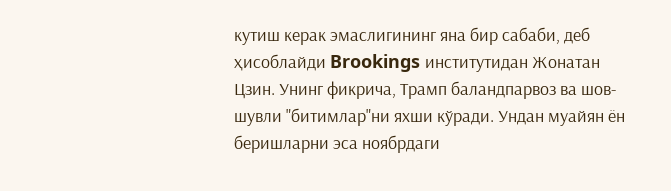кутиш керак эмаслигининг яна бир сабаби, деб ҳисоблайди Brookings институтидан Жонатан Цзин. Унинг фикрича, Трамп баландпарвоз ва шов-шувли "битимлар"ни яхши кўради. Ундан муайян ён беришларни эса ноябрдаги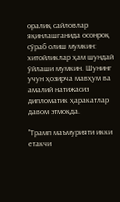оралиқ сайловлар яқинлашганида осонроқ сўраб олиш мумкин: хитойликлар ҳам шундай ўйлаши мумкин. Шунинг учун ҳозирча мавҳум ва амалий натижасиз дипломатик ҳаракатлар давом этмоқда.

"Трамп маъмурияти икки етакчи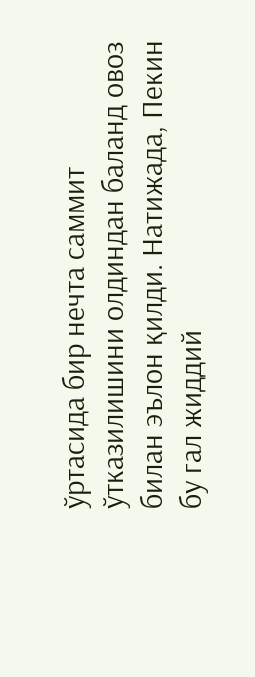ўртасида бир нечта саммит ўтказилишини олдиндан баланд овоз билан эълон қилди. Натижада, Пекин бу гал жиддий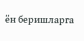ён беришларга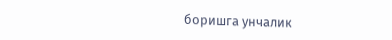боришга унчалик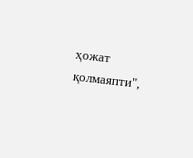ҳожат қолмаяпти",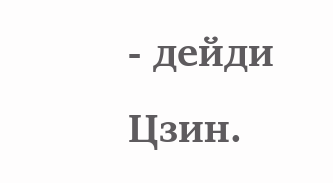- дейди Цзин.